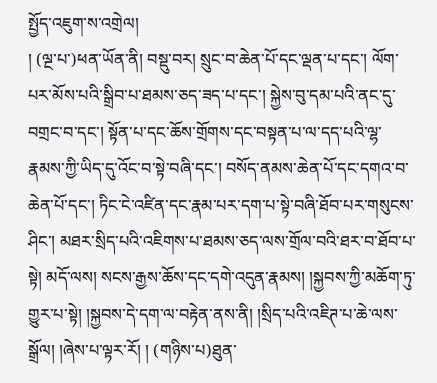སྤྱོད་འཇུག་ས་འགྲེལ།
། (ལྔ་པ་)ཕན་ཡོན་ནི། བསྡུ་བར། སྲུང་བ་ཆེན་པོ་དང་ལྡན་པ་དང་། ལོག་པར་མོས་པའི་སྒྲིབ་པ་ཐམས་ཅད་ཟད་པ་དང་། སྐྱེས་བུ་དམ་པའི་ནང་དུ་བགྲང་བ་དང་། སྟོན་པ་དང་ཆོས་གྲོགས་དང་བསྟན་པ་ལ་དད་པའི་ལྷ་རྣམས་ཀྱི་ཡིད་དུ་འོང་བ་སྟེ་བཞི་དང་། བསོད་ནམས་ཆེན་པོ་དང་དགའ་བ་ཆེན་པོ་དང་། ཏིང་ངེ་འཛིན་དང་རྣམ་པར་དག་པ་སྟེ་བཞི་ཐོབ་པར་གསུངས་ཤིང་། མཐར་སྲིད་པའི་འཇིགས་པ་ཐམས་ཅད་ལས་གྲོལ་བའི་ཐར་བ་ཐོབ་པ་སྟེ། མདོ་ལས། སངས་རྒྱས་ཆོས་དང་དགེ་འདུན་རྣམས། །སྐྱབས་ཀྱི་མཆོག་ཏུ་གྱུར་པ་སྟེ། །སྐྱབས་དེ་དག་ལ་བརྟེན་ནས་ནི། །སྲིད་པའི་འཇིཊ་པ་ཆེ་ལས་སྒྲོལ། །ཞེས་པ་ལྟར་རོ། ། (གཉིས་པ)ཐུན་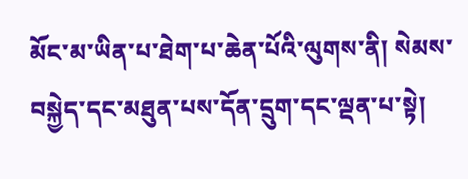མོང་མ་ཡིན་པ་ཐེག་པ་ཆེན་པོའི་ལུགས་ནི། སེམས་བསྐྱེད་དང་མཐུན་པས་དོན་དྲུག་དང་ལྡན་པ་སྟེ།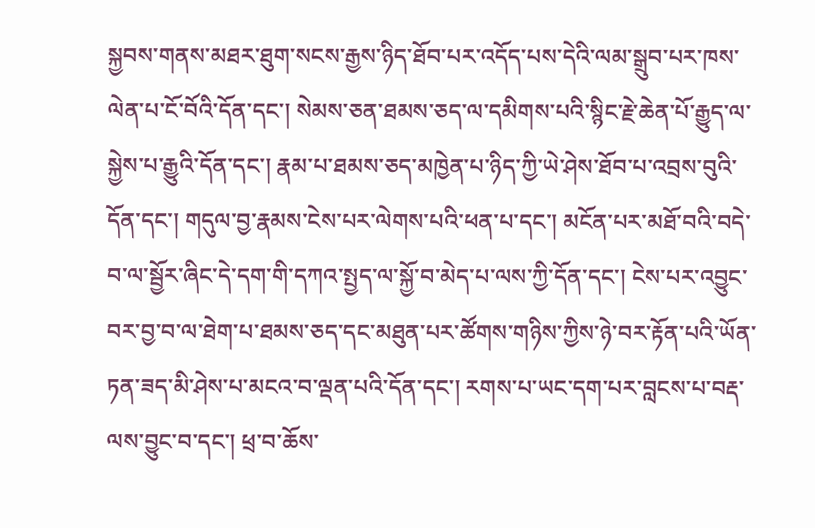སྐྱབས་གནས་མཐར་ཐུག་སངས་རྒྱས་ཉིད་ཐོབ་པར་འདོད་པས་དེའི་ལམ་སྒྲུབ་པར་ཁས་ལེན་པ་ངོ་བོའི་དོན་དང་། སེམས་ཅན་ཐམས་ཅད་ལ་དམིགས་པའི་སྙིང་རྗེ་ཆེན་པོ་རྒྱུད་ལ་སྐྱེས་པ་རྒྱུའི་དོན་དང་། རྣམ་པ་ཐམས་ཅད་མཁྱེན་པ་ཉིད་ཀྱི་ཡེ་ཤེས་ཐོབ་པ་འབྲས་བུའི་དོན་དང་། གདུལ་བྱ་རྣམས་ངེས་པར་ལེགས་པའི་ཕན་པ་དང་། མངོན་པར་མཐོ་བའི་བདེ་བ་ལ་སྦྱོར་ཞིང་དེ་དག་གི་དཀའ་སྤྱད་ལ་སྐྱོ་བ་མེད་པ་ལས་ཀྱི་དོན་དང་། ངེས་པར་འབྱུང་བར་བྱ་བ་ལ་ཐེག་པ་ཐམས་ཅད་དང་མཐུན་པར་ཚོགས་གཉིས་ཀྱིས་ཉེ་བར་རྟོན་པའི་ཡོན་ཏན་ཟད་མི་ཤེས་པ་མངའ་བ་ལྡན་པའི་དོན་དང་། རགས་པ་ཡང་དག་པར་བླངས་པ་བརྡ་ལས་བྱུང་བ་དང་། ཕྲ་བ་ཆོས་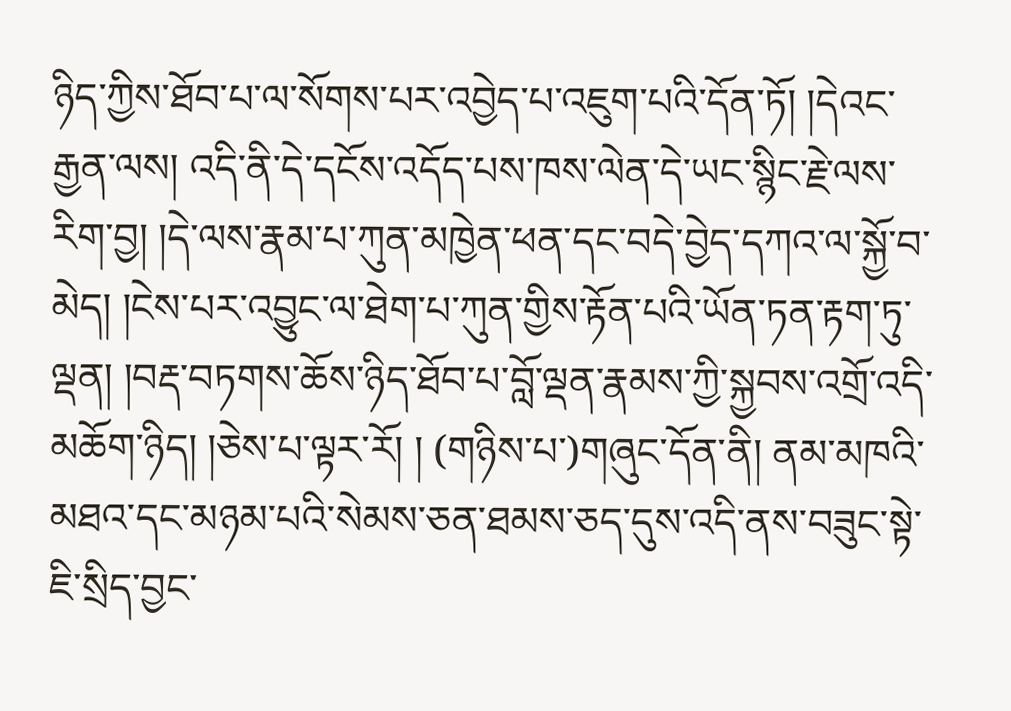ཉིད་ཀྱིས་ཐོབ་པ་ལ་སོགས་པར་འབྱེད་པ་འཇུག་པའི་དོན་ཏོ། །དེའང་རྒྱན་ལས། འདི་ནི་དེ་དངོས་འདོད་པས་ཁས་ལེན་དེ་ཡང་སྙིང་རྗེ་ལས་རིག་བྱ། །དེ་ལས་རྣམ་པ་ཀུན་མཁྱེན་ཕན་དང་བདེ་བྱེད་དཀའ་ལ་སྐྱོ་བ་མེད། །ངེས་པར་འབྱུང་ལ་ཐེག་པ་ཀུན་གྱིས་རྟོན་པའི་ཡོན་ཏན་རྟག་ཏུ་ལྡན། །བརྡ་བཏགས་ཆོས་ཉིད་ཐོབ་པ་བློ་ལྡན་རྣམས་ཀྱི་སྐྱབས་འགྲོ་འདི་མཆོག་ཉིད། །ཅེས་པ་ལྟར་རོ། ། (གཉིས་པ་)གཞུང་དོན་ནི། ནམ་མཁའི་མཐའ་དང་མཉམ་པའི་སེམས་ཅན་ཐམས་ཅད་དུས་འདི་ནས་བཟུང་སྟེ་ཇི་སྲིད་བྱང་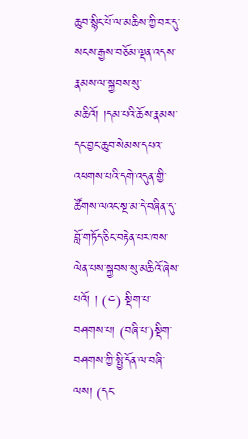ཆུབ་སྙིང་པོ་ལ་མཆིས་ཀྱི་བར་དུ་སངས་རྒྱས་བཅོམ་ལྡན་འདས་རྣམས་ལ་སྐྱབས་སུ་མཆིའོ། །དམ་པའི་ཆོས་རྣམས་དང་བྱང་ཆུབ་སེམས་དཔའ་འཕགས་པའི་དགེ་འདུན་གྱི་ཚོགས་ལའང་སྔ་མ་དེ་བཞིན་དུ་བློ་གཏོད་ཅིང་བརྟེན་པར་ཁས་ལེན་པས་སྐྱབས་སུ་མཆིའོ་ཞེས་པའོ། ། (༤) སྡིག་པ་བཤགས་པ། (བཞི་པ་)སྡིག་བཤགས་ཀྱི་སྤྱི་དོན་ལ་བཞི་ལས། (དང་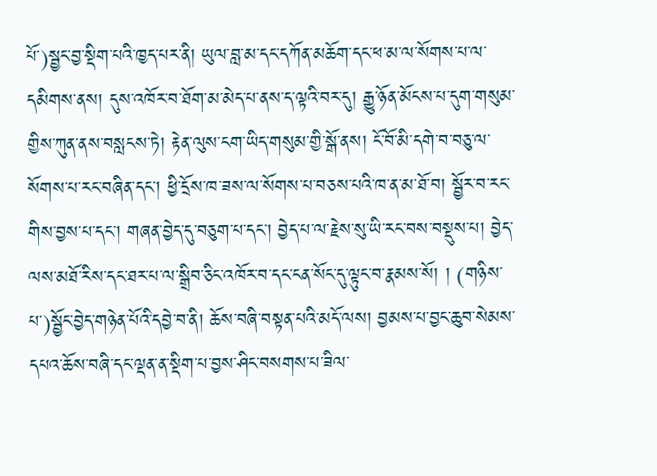པོ་)སྦྱང་བྱ་སྡིག་པའི་ཁྱད་པར་ནི། ཡུལ་བླ་མ་དང་དཀོན་མཆོག་དང་ཕ་མ་ལ་སོགས་པ་ལ་དམིགས་ནས། དུས་འཁོར་བ་ཐོག་མ་མེད་པ་ནས་ད་ལྟའི་བར་དུ། རྒྱུ་ཉོན་མོངས་པ་དུག་གསུམ་གྱིས་ཀུན་ནས་བསླངས་ཏེ། རྟེན་ལུས་ངག་ཡིད་གསུམ་གྱི་སྒོ་ནས། ངོ་བོ་མི་དགེ་བ་བཅུ་ལ་སོགས་པ་རང་བཞིན་དང་། ཕྱི་དྲོས་ཁ་ཟས་ལ་སོགས་པ་བཅས་པའི་ཁ་ན་མ་ཐོ་བ། སྦྱོར་བ་རང་གིས་བྱས་པ་དང་། གཞན་བྱེད་དུ་བཅུག་པ་དང་། བྱེད་པ་ལ་རྗེས་སུ་ཡི་རང་བས་བསྡུས་པ། བྱེད་ལས་མཐོ་རིས་དང་ཐར་པ་ལ་སྒྲིབ་ཅིང་འཁོར་བ་དང་ངན་སོང་དུ་ལྟུང་བ་རྣམས་སོ། ། (གཉིས་པ་)སྦྱོང་བྱེད་གཉེན་པོའི་དབྱེ་བ་ནི། ཆོས་བཞི་བསྟན་པའི་མདོ་ལས། བྱམས་པ་བྱང་ཆུབ་སེམས་དཔའ་ཆོས་བཞི་དང་ལྡན་ན་སྡིག་པ་བྱས་ཤིང་བསགས་པ་ཟིལ་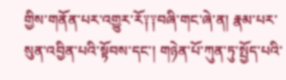གྱིས་གནོན་པར་འགྱུར་རོ༑༑བཞི་གང་ཞེ་ན། རྣམ་པར་སུན་འབྱིན་པའི་སྟོབས་དང་། གཉེན་པོ་ཀུན་ཏུ་སྤྱོད་པའི་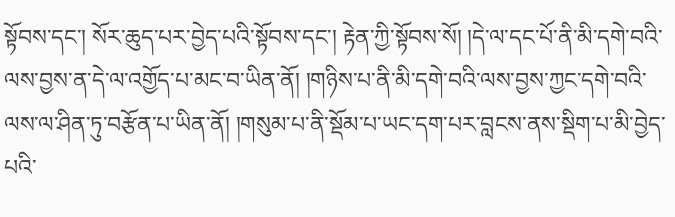སྟོབས་དང་། སོར་ཆུད་པར་བྱེད་པའི་སྟོབས་དང་། རྟེན་ཀྱི་སྟོབས་སོ། །དེ་ལ་དང་པོ་ནི་མི་དགེ་བའི་ལས་བྱས་ན་དེ་ལ་འགྱོད་པ་མང་བ་ཡིན་ནོ། །གཉིས་པ་ནི་མི་དགེ་བའི་ལས་བྱས་ཀྱང་དགེ་བའི་ལས་ལ་ཤིན་ཏུ་བརྩོན་པ་ཡིན་ནོ། །གསུམ་པ་ནི་སྡོམ་པ་ཡང་དག་པར་བླངས་ནས་སྡིག་པ་མི་བྱེད་པའི་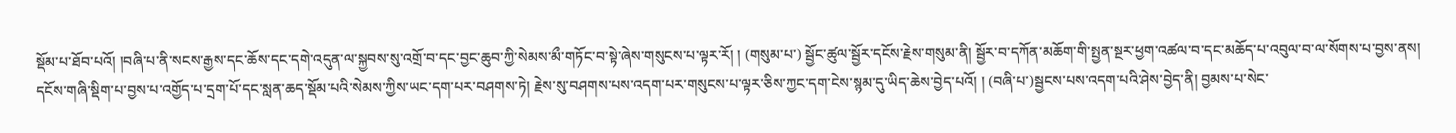སྡོམ་པ་ཐོབ་པའོ། །བཞི་པ་ནི་སངས་རྒྱས་དང་ཆོས་དང་དགེ་འདུན་ལ་སྐྱབས་སུ་འགྲོ་བ་དང་བྱང་ཆུབ་ཀྱི་སེམས་མྀ་གཏོང་བ་སྟེ་ཞེས་གསུངས་པ་ལྟར་རོ། ། (གསུམ་པ་) སྦྱོང་ཚུལ་སྦྱོར་དངོས་རྗེས་གསུམ་ནི། སྦྱོར་བ་དཀོན་མཆོག་གི་སྤྱན་སྔར་ཕྱག་འཚལ་བ་དང་མཆོད་པ་འབུལ་བ་ལ་སོགས་པ་བྱས་ནས། དངོས་གཞི་སྡིག་པ་བྱས་པ་འགྱོད་པ་དྲག་པོ་དང་སླན་ཆད་སྡོམ་པའི་སེམས་ཀྱིས་ཡང་དག་པར་བཤགས་ཏེ། རྗེས་སུ་བཤགས་པས་འདག་པར་གསུངས་པ་ལྟར་ཅིས་ཀྱང་དག་ངེས་སྙམ་དུ་ཡིད་ཆེས་བྱེད་པའོ། ། (བཞི་པ་)སྦྱངས་པས་འདག་པའི་ཤེས་བྱེད་ནི། བྱམས་པ་སེང་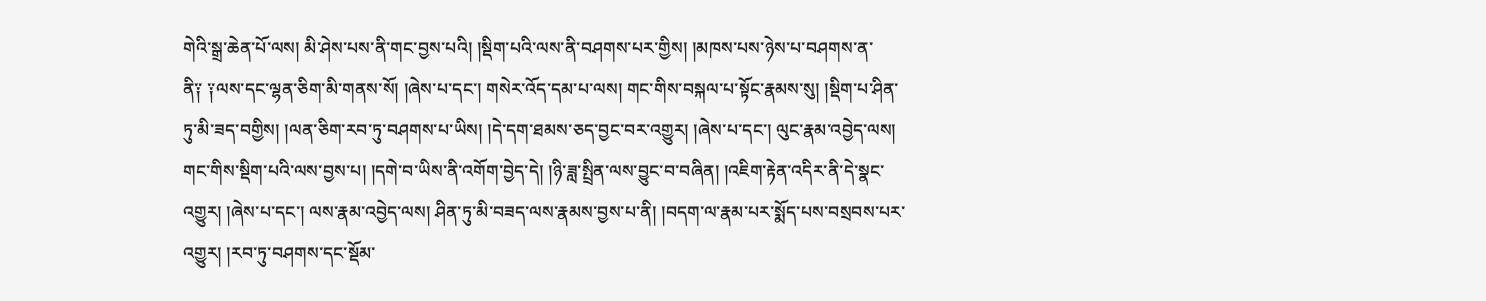གེའི་སྒྲ་ཆེན་པོ་ལས། མི་ཤེས་པས་ནི་གང་བྱས་པའི། །སྡིག་པའི་ལས་ནི་བཤགས་པར་གྱིས། །མཁས་པས་ཉེས་པ་བཤགས་ན་ནི༑ ༑ལས་དང་ལྷན་ཅིག་མི་གནས་སོ། །ཞེས་པ་དང་། གསེར་འོད་དམ་པ་ལས། གང་གིས་བསྐལ་པ་སྟོང་རྣམས་སུ། །སྡིག་པ་ཤིན་ཏུ་མི་ཟད་བགྱིས། །ལན་ཅིག་རབ་ཏུ་བཤགས་པ་ཡིས། །དེ་དག་ཐམས་ཅད་བྱང་བར་འགྱུར། །ཞེས་པ་དང་། ལུང་རྣམ་འབྱེད་ལས། གང་གིས་སྡིག་པའི་ལས་བྱས་པ། །དགེ་བ་ཡིས་ནི་འགོག་བྱེད་དེ། །ཉི་ཟླ་སྤྲིན་ལས་བྱུང་བ་བཞིན། །འཇིག་རྟེན་འདིར་ནི་དེ་སྣང་འགྱུར། །ཞེས་པ་དང་། ལས་རྣམ་འབྱེད་ལས། ཤིན་ཏུ་མི་བཟད་ལས་རྣམས་བྱས་པ་ནི། །བདག་ལ་རྣམ་པར་སྨོད་པས་བསྲབས་པར་འགྱུར། །རབ་ཏུ་བཤགས་དང་སྡོམ་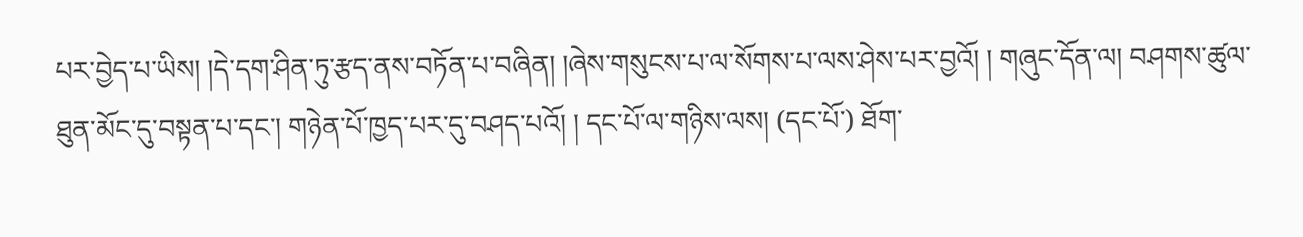པར་བྱེད་པ་ཡིས། །དེ་དག་ཤིན་ཏུ་རྩད་ནས་བཏོན་པ་བཞིན། །ཞེས་གསུངས་པ་ལ་སོགས་པ་ལས་ཤེས་པར་བྱའོ། ། གཞུང་དོན་ལ། བཤགས་ཚུལ་ཐུན་མོང་དུ་བསྟན་པ་དང་། གཉེན་པོ་ཁྱད་པར་དུ་བཤད་པའོ། ། དང་པོ་ལ་གཉིས་ལས། (དང་པོ་) ཐོག་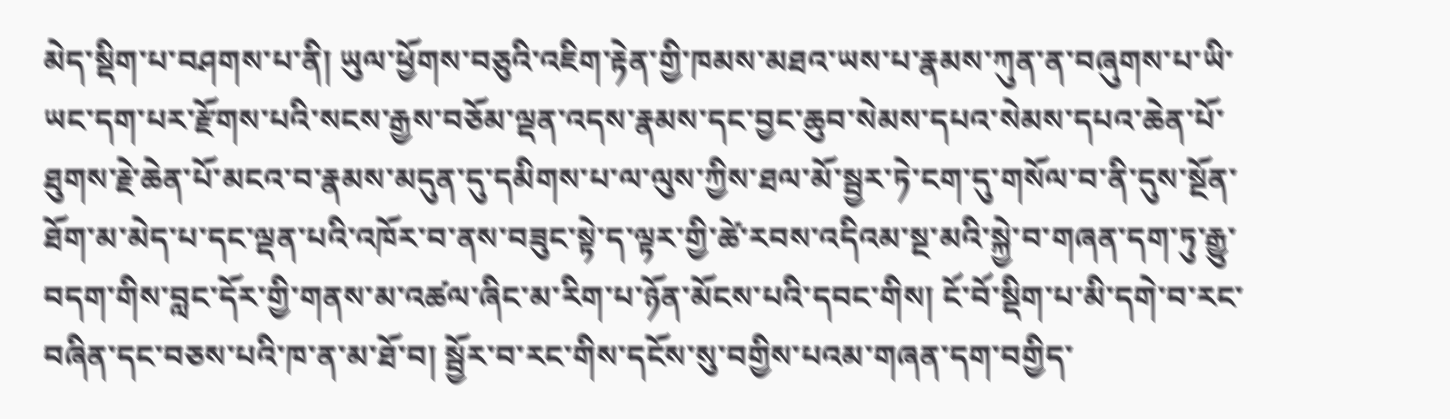མེད་སྡིག་པ་བཤགས་པ་ནི། ཡུལ་ཕྱོགས་བཅུའི་འཇིག་རྟེན་གྱི་ཁམས་མཐའ་ཡས་པ་རྣམས་ཀུན་ན་བཞུགས་པ་ཡི་ཡང་དག་པར་རྫོགས་པའི་སངས་རྒྱས་བཅོམ་ལྡན་འདས་རྣམས་དང་བྱང་ཆུབ་སེམས་དཔའ་སེམས་དཔའ་ཆེན་པོ་ཐུགས་རྗེ་ཆེན་པོ་མངའ་བ་རྣམས་མདུན་དུ་དམིགས་པ་ལ་ལུས་ཀྱིས་ཐལ་མོ་སྦྱར་ཏེ་ངག་དུ་གསོལ་བ་ནི་དུས་སྔོན་ཐོག་མ་མེད་པ་དང་ལྡན་པའི་འཁོར་བ་ནས་བཟུང་སྟེ་ད་ལྟར་གྱི་ཚེ་རབས་འདིའམ་སྔ་མའི་སྐྱེ་བ་གཞན་དག་ཏུ་རྒྱུ་བདག་གིས་བླང་དོར་གྱི་གནས་མ་འཚལ་ཞིང་མ་རིག་པ་ཉོན་མོངས་པའི་དབང་གིས། ངོ་བོ་སྡིག་པ་མི་དགེ་བ་རང་བཞིན་དང་བཅས་པའི་ཁ་ན་མ་ཐོ་བ། སྦྱོར་བ་རང་གིས་དངོས་སུ་བགྱིས་པའམ་གཞན་དག་བགྱིད་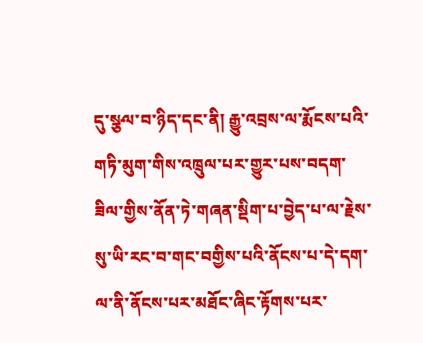དུ་སྩལ་བ་ཉིད་དང་ནི། རྒྱུ་འབྲས་ལ་རྨོངས་པའི་གཏི་མུག་གིས་འཁྲུལ་པར་གྱུར་པས་བདག་ཟིལ་གྱིས་ནོན་ཏེ་གཞན་སྡིག་པ་བྱེད་པ་ལ་རྗེས་སུ་ཡི་རང་བ་གང་བགྱིས་པའི་ནོངས་པ་དེ་དག་ལ་ནི་ནོངས་པར་མཐོང་ཞིང་རྟོགས་པར་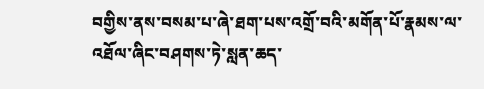བགྱིས་ནས་བསམ་པ་ཞེ་ཐག་པས་འགྲོ་བའི་མགོན་པོ་རྣམས་ལ་འཐོལ་ཞིང་བཤགས་ཏེ་སླན་ཆད་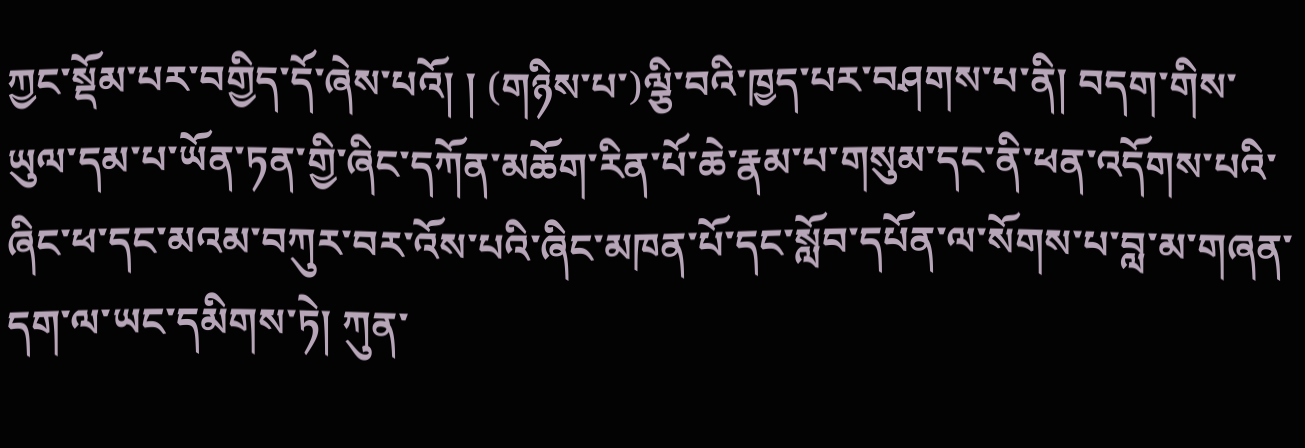ཀྱང་སྡོམ་པར་བགྱིད་དོ་ཞེས་པའོ། ། (གཉིས་པ་)ལྕི་བའི་ཁྱད་པར་བཤགས་པ་ནི། བདག་གིས་ཡུལ་དམ་པ་ཡོན་ཏན་གྱི་ཞིང་དཀོན་མཆོག་རིན་པོ་ཆེ་རྣམ་པ་གསུམ་དང་ནི་ཕན་འདོགས་པའི་ཞིང་ཕ་དང་མའམ་བཀུར་བར་འོས་པའི་ཞིང་མཁན་པོ་དང་སློབ་དཔོན་ལ་སོགས་པ་བླ་མ་གཞན་དག་ལ་ཡང་དམིགས་ཏེ། ཀུན་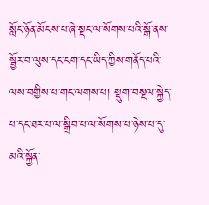སློང་ཉོན་མོངས་པ་ཞེ་སྡང་ལ་སོགས་པའི་སྒོ་ནས་སྦྱོར་བ་ལུས་དང་ངག་དང་ཡིད་ཀྱིས་གནོད་པའི་ལས་བགྱིས་པ་གང་ལགས་པ། སྡུག་བསྔལ་སྐྱེད་པ་དང་ཐར་པ་ལ་སྒྲིབ་པ་ལ་སོགས་པ་ཉེས་པ་དུ་མའི་སྐྱོན་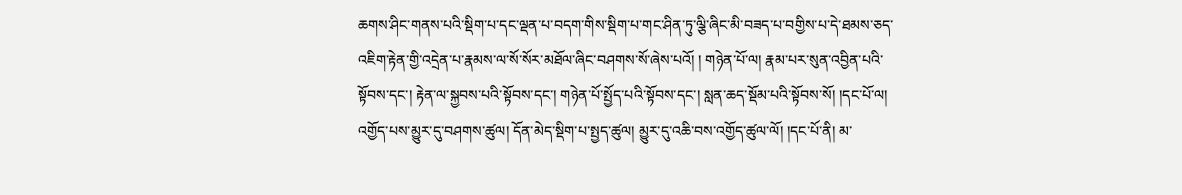ཆགས་ཤིང་གནས་པའི་སྡིག་པ་དང་ལྡན་པ་བདག་གིས་སྡིག་པ་གང་ཤིན་ཏུ་ལྕི་ཞིང་མི་བཟད་པ་བགྱིས་པ་དེ་ཐམས་ཅད་འཇིག་རྟེན་གྱི་འདྲེན་པ་རྣམས་ལ་སོ་སོར་མཐོལ་ཞིང་བཤགས་སོ་ཞེས་པའོ། ། གཉེན་པོ་ལ། རྣམ་པར་སུན་འབྱིན་པའི་སྟོབས་དང་། རྟེན་ལ་སྐྱབས་པའི་སྟོབས་དང་། གཉེན་པོ་སྤྱོད་པའི་སྟོབས་དང་། སླན་ཆད་སྡོམ་པའི་སྟོབས་སོ། །དང་པོ་ལ། འགྱོད་པས་མྱུར་དུ་བཤགས་ཚུལ། དོན་མེད་སྡིག་པ་སྤྱད་ཚུལ། མྱུར་དུ་འཆི་བས་འགྱོད་ཚུལ་ལོ། །དང་པོ་ནི། མ་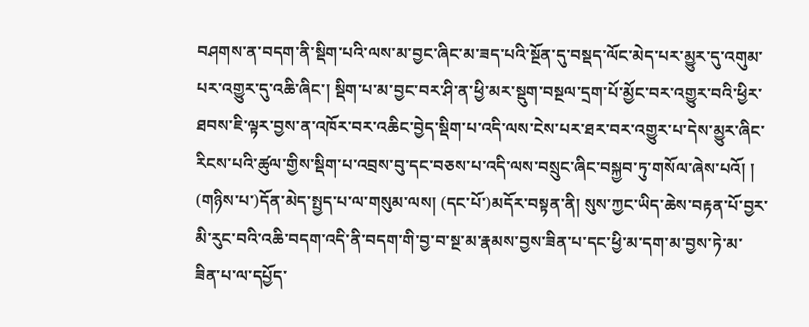བཤགས་ན་བདག་ནི་སྡིག་པའི་ལས་མ་བྱང་ཞིང་མ་ཟད་པའི་སྔོན་དུ་བསྡད་ལོང་མེད་པར་མྱུར་དུ་འགུམ་པར་འགྱུར་དུ་འཆི་ཞིང་། སྡིག་པ་མ་བྱང་བར་ཤི་ན་ཕྱི་མར་སྡུག་བསྔལ་དྲག་པོ་མྱོང་བར་འགྱུར་བའི་ཕྱིར་ཐབས་ཇི་ལྟར་བྱས་ན་འཁོར་བར་འཆིང་བྱེད་སྡིག་པ་འདི་ལས་ངེས་པར་ཐར་བར་འགྱུར་པ་དེས་མྱུར་ཞིང་རིངས་པའི་ཚུལ་གྱིས་སྡིག་པ་འབྲས་བུ་དང་བཅས་པ་འདི་ལས་བསྲུང་ཞིང་བསྐྱབ་ཏུ་གསོལ་ཞེས་པའོ། ། (གཉིས་པ་)དོན་མེད་སྤྱད་པ་ལ་གསུམ་ལས། (དང་པོ་)མདོར་བསྟན་ནི། སུས་ཀྱང་ཡིད་ཆེས་བརྟན་པོ་བྱར་མི་རུང་བའི་འཆི་བདག་འདི་ནི་བདག་གི་བྱ་བ་སྔ་མ་རྣམས་བྱས་ཟིན་པ་དང་ཕྱི་མ་དག་མ་བྱས་ཏེ་མ་ཟིན་པ་ལ་དཔྱོད་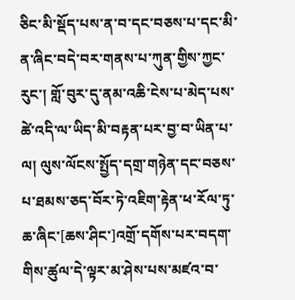ཅིང་མི་སྡོད་པས་ན་བ་དང་བཅས་པ་དང་མི་ན་ཞིང་བདེ་བར་གནས་པ་ཀུན་གྱིས་ཀྱང་རུང་། གློ་བུར་དུ་ནམ་འཆི་ངེས་པ་མེད་པས་ཚེ་འདི་ལ་ཡིད་མི་བརྟན་པར་བྱ་བ་ཡིན་པ་ལ། ལུས་ལོངས་སྤྱོད་དགྲ་གཉེན་དང་བཅས་པ་ཐམས་ཅད་བོར་ཏེ་འཇིག་རྟེན་ཕ་རོལ་ཏུ་ཆ་ཞིང་[ཆས་ཤིང་]འགྲོ་དགོས་པར་བདག་གིས་ཚུལ་དེ་ལྟར་མ་ཤེས་པས་མཛའ་བ་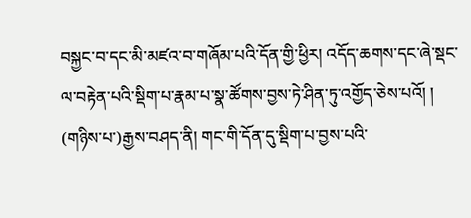བསྐྱང་བ་དང་མི་མཛའ་བ་གཞོམ་པའི་དོན་གྱི་ཕྱིར། འདོད་ཆགས་དང་ཞེ་སྡང་ལ་བརྟེན་པའི་སྡིག་པ་རྣམ་པ་སྣ་ཚོགས་བྱས་ཏེ་ཤིན་ཏུ་འགྱོད་ཅེས་པའོ། ། (གཉིས་པ་)རྒྱས་བཤད་ནི། གང་གི་དོན་དུ་སྡིག་པ་བྱས་པའི་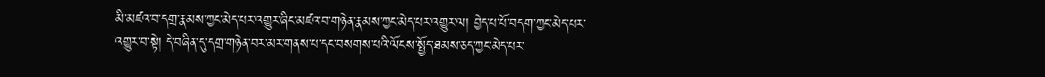མི་མཛའ་བ་དགྲ་རྣམས་ཀྱང་མེད་པར་འགྱུར་ཞིང་མཛའ་བ་གཉེན་རྣམས་ཀྱང་མེད་པར་འགྱུར་ལ། བྱེད་པ་པོ་བདག་ཀྱང་མེད་པར་འགྱུར་བ་སྟེ། དེ་བཞིན་དུ་དགྲ་གཉེན་བར་མར་གནས་པ་དང་བསགས་པའི་ལོངས་སྤྱོད་ཐམས་ཅད་ཀྱང་མེད་པར་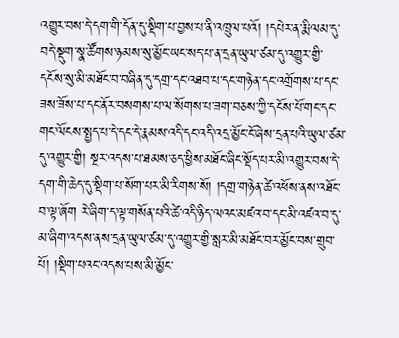འགྱུར་བས་དེ་དག་གི་དོན་དུ་སྡིག་པ་བྱས་པ་ནི་འཁྲུལ་པའོ། །དཔེར་ན་རྨི་ལམ་དུ་བདེ་སྡུག་སྣ་ཚོགས་ཉམས་སུ་མྱོང་ཡང་སད་པ་ན་དྲན་ཡུལ་ཙམ་དུ་འགྱུར་གྱི་དངོས་སུ་མི་མཐོང་བ་བཞིན་དུ་དགྲ་དང་འཐབ་པ་དང་གཉེན་དང་འགྲོགས་པ་དང་ཟས་ཟོས་པ་དང་ནོར་བསགས་པ་ལ་སོགས་པ་ཟག་བཅས་ཀྱི་དངོས་པོ་གང་དང་གང་ལོངས་སྤྱད་པ་དེ་དང་དེ་རྣམས་འདི་དང་འདི་འདྲ་མྱོང་ངོ་ཞེས་དྲན་པའི་ཡུལ་ཙམ་དུ་འགྱུར་གྱི། སྔར་འདས་པ་ཐམས་ཅད་ཕྱིས་མཐོང་ཞིང་སྡོད་པར་མི་འགྱུར་བས་དེ་དག་གི་ཆེད་དུ་སྡིག་པ་སོག་པར་མི་རིགས་སོ། །དགྲ་གཉེན་ཚེ་འཕོས་ནས་འཐོང་བ་ལྟ་ཞོག རེ་ཞིག་ད་ལྟ་གསོན་པའི་ཚེ་འདི་ཉིད་ལའང་མཛའ་བ་དང་མི་འཛའ་བ་དུ་མ་ཞིག་འདས་ནས་དྲན་ཡུལ་ཙམ་དུ་འགྱུར་གྱི་སླར་མི་མཐོང་བར་མྱོང་བས་གྲུབ་པོ། །སྡིག་པའང་འདས་པས་མི་མྱོང་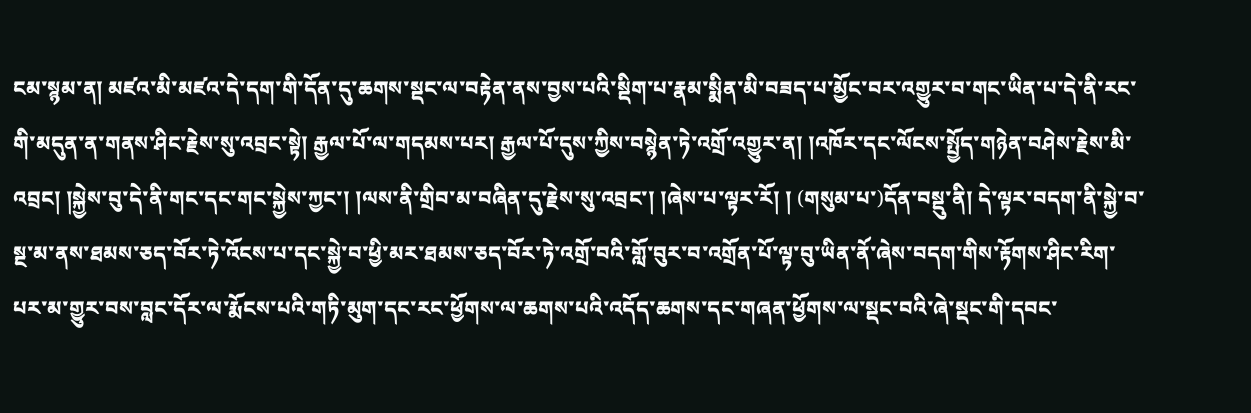ངམ་སྙམ་ན། མཛའ་མི་མཛའ་དེ་དག་གི་དོན་དུ་ཆགས་སྡང་ལ་བརྟེན་ནས་བྱས་པའི་སྡིག་པ་རྣམ་སྨིན་མི་བཟད་པ་མྱོང་བར་འགྱུར་བ་གང་ཡིན་པ་དེ་ནི་རང་གི་མདུན་ན་གནས་ཤིང་རྗེས་སུ་འབྲང་སྟེ། རྒྱལ་པོ་ལ་གདམས་པར། རྒྱལ་པོ་དུས་ཀྱིས་བསྙེན་ཏེ་འགྲོ་འགྱུར་ན། །འཁོར་དང་ལོངས་སྤྱོད་གཉེན་བཤེས་རྗེས་མི་འབྲང། །སྐྱེས་བུ་དེ་ནི་གང་དང་གང་སྐྱེས་ཀྱང་། །ལས་ནི་གྲིབ་མ་བཞིན་དུ་རྗེས་སུ་འབྲང་། །ཞེས་པ་ལྟར་རོ། ། (གསུམ་པ་)དོན་བསྡུ་ནི། དེ་ལྟར་བདག་ནི་སྐྱེ་བ་སྔ་མ་ནས་ཐམས་ཅད་བོར་ཏེ་འོངས་པ་དང་སྐྱེ་བ་ཕྱི་མར་ཐམས་ཅད་བོར་ཏེ་འགྲོ་བའི་གློ་བུར་བ་འགྲོན་པོ་ལྟ་བུ་ཡིན་ནོ་ཞེས་བདག་གིས་རྟོགས་ཤིང་རིག་པར་མ་གྱུར་བས་བླང་དོར་ལ་རྨོངས་པའི་གཏི་མུག་དང་རང་ཕྱོགས་ལ་ཆགས་པའི་འདོད་ཆགས་དང་གཞན་ཕྱོགས་ལ་སྡང་བའི་ཞེ་སྡང་གི་དབང་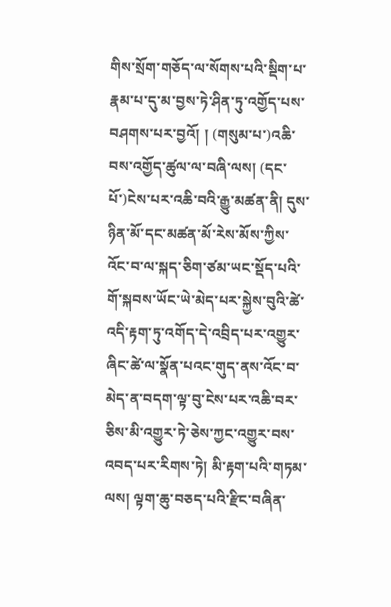གིས་སྲོག་གཅོད་ལ་སོགས་པའི་སྡིག་པ་རྣམ་པ་དུ་མ་བྱས་ཏེ་ཤིན་ཏུ་འགྱོད་པས་བཤགས་པར་བྱའོ། ། (གསུམ་པ་)འཆི་བས་འགྱོད་ཚུལ་ལ་བཞི་ལས། (དང་པོ་)ངེས་པར་འཆི་བའི་རྒྱུ་མཚན་ནི། དུས་ཉིན་མོ་དང་མཚན་མོ་རེས་མོས་ཀྱིས་འོང་བ་ལ་སྐད་ཅིག་ཙམ་ཡང་སྡོད་པའི་གོ་སྐབས་ཡོང་ཡེ་མེད་པར་སྐྱེས་བུའི་ཚེ་འདི་རྟག་ཏུ་འགོད་དེ་འབྲིད་པར་འགྱུར་ཞིང་ཚེ་ལ་སྣོན་པའང་གུད་ནས་འོང་བ་མེད་ན་བདག་ལྟ་བུ་ངེས་པར་འཆི་བར་ཅིས་མི་འགྱུར་ཏེ་ཅེས་ཀྱང་འགྱུར་བས་འབད་པར་རིགས་ཏེ། མི་རྟག་པའི་གཏམ་ལས། ལྟག་ཆུ་བཅད་པའི་རྫིང་བཞིན་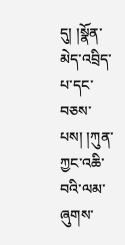དུ། །སྣོན་མེད་འབྲིད་པ་དང་བཅས་པས། །ཀུན་ཀྱང་འཆི་བའི་ལམ་ཞུགས་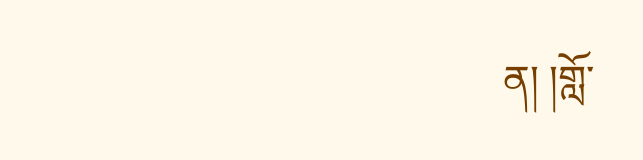ན། །གློ་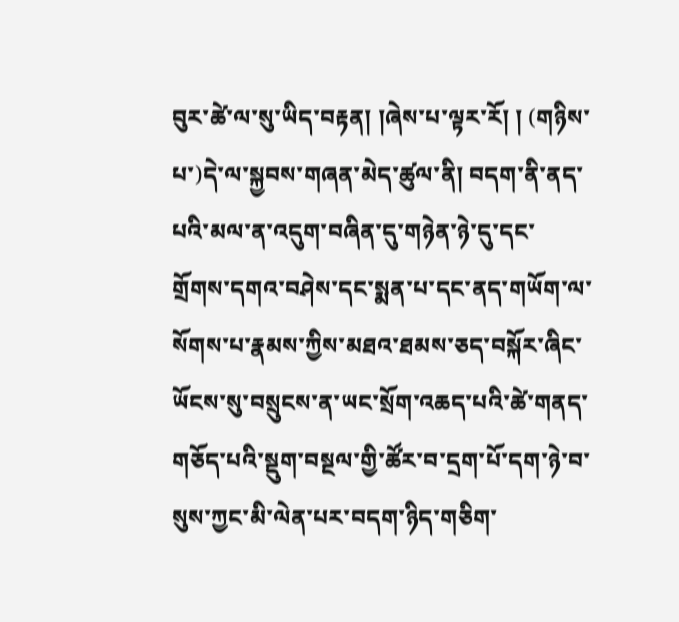བུར་ཚེ་ལ་སུ་ཡིད་བརྟན། །ཞེས་པ་ལྟར་རོ། ། (གཉིས་པ་)དེ་ལ་སྐྱབས་གཞན་མེད་ཚུལ་ནི། བདག་ནི་ནད་པའི་མལ་ན་འདུག་བཞིན་དུ་གཉེན་ཉེ་དུ་དང་གྲོགས་དགའ་བཤེས་དང་སྨན་པ་དང་ནད་གཡོག་ལ་སོགས་པ་རྣམས་ཀྱིས་མཐའ་ཐམས་ཅད་བསྐོར་ཞིང་ཡོངས་སུ་བསྲུངས་ན་ཡང་སྲོག་འཆད་པའི་ཚེ་གནད་གཅོད་པའི་སྡུག་བསྔལ་གྱི་ཚོར་བ་དྲག་པོ་དག་ཉེ་བ་སུས་ཀྱང་མི་ལེན་པར་བདག་ཉིད་གཅིག་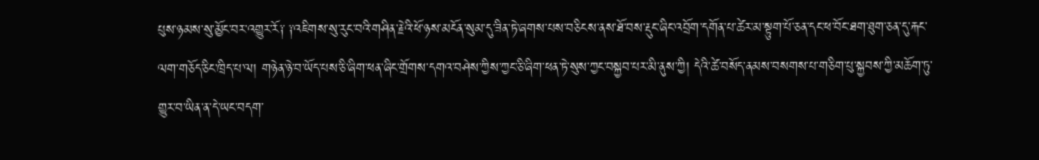པུས་ཉམས་སུ་མྱོང་བར་འགྱུར་རོ༑ ༑འཇིགས་སུ་རུང་བའི་གཤིན་རྗེའི་ཕོ་ཉས་མངོན་སུམ་དུ་ཟིན་ཏེ་ཞགས་པས་བཅིངས་ནས་ཐོ་བས་རྡུང་ཞིང་འབྲོག་དགོན་པ་ཚེར་མ་སྟུག་པོ་ཅན་དང་ཕ་བོང་ཐག་ཐུག་ཅན་དུ་རྐང་ལག་གཅོད་ཅིང་ཁྲིད་པ་ལ། གཉེན་ཉེ་བ་ཡོད་པས་ཅི་ཞིག་ཕན་ཞིང་གྲོགས་དགའ་བཤེས་ཀྱིས་ཀྱང་ཅི་ཞིག་ཕན་ཏེ་སུས་ཀྱང་བསྐྱབ་པར་མི་ནུས་ཀྱི། དེའི་ཚེ་བསོད་ནམས་བསགས་པ་གཅིག་པུ་སྐྱབས་ཀྱི་མཆོག་ཏུ་གྱུར་བ་ཡིན་ན་དེ་ཡང་བདག་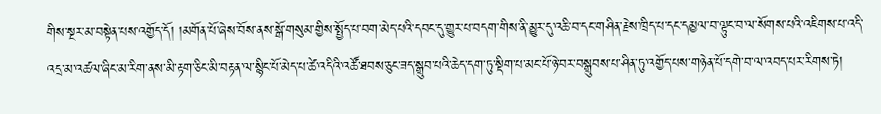གིས་སྔར་མ་བསྟེན་པས་འགྱོད་དོ། །མགོན་པོ་ཞེས་བོས་ནས་སྒོ་གསུམ་གྱིས་སྤྱོད་པ་བག་མེད་པའི་དབང་དུ་གྱུར་པ་བདག་གིས་ནི་མྱུར་དུ་འཆི་བ་དང་གཤིན་རྗེས་ཁྲིད་པ་དང་དམྱལ་བ་ལྟུང་བ་ལ་སོགས་པའི་འཇིགས་པ་འདི་འདྲ་མ་འཚལ་ཞིང་མ་རིག་ནས་མི་རྟག་ཅིང་མི་བརྟན་ལ་སྙིང་པོ་མེད་པ་ཚེ་འདིའི་འཚོ་ཐབས་ཅུང་ཟད་སྒྲུབ་པའི་ཆེད་དག་ཏུ་སྡིག་པ་མང་པོ་ཉེ་བར་བསྒྲུབས་པ་ཤིན་ཏུ་འགྱོད་པས་གཉེན་པོ་དགེ་བ་ལ་འབད་པར་རིགས་ཏེ།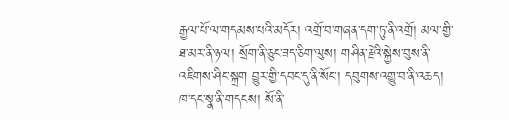རྒྱལ་པོ་ལ་གདམས་པའི་མདོར། འགྲོ་བ་གཞན་དག་ཏུ་ནི་འགྲོ། མལ་གྱི་ཐ་མར་ནི་ཉལ། སྲོག་ནི་ཅུང་ཟད་ཅིག་ལུས། གཤིན་རྗེའི་སྐྱེས་བུས་ནི་འཇིགས་ཤིང་སྐྲག བྱུར་གྱི་དབང་དུ་ནི་སོང་། དབུགས་འགྱུ་བ་ནི་འཆད། ཁ་དང་སྣ་ནི་གདངས། སོ་ནི་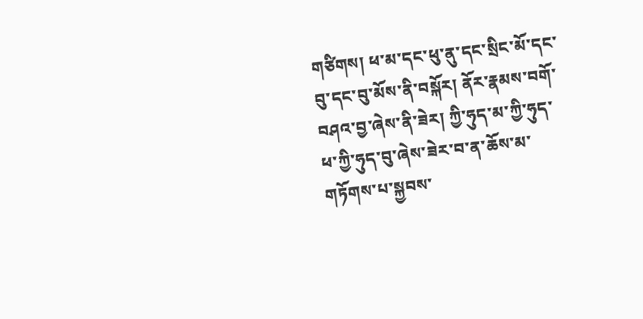གཙིགས། ཕ་མ་དང་ཕུ་ནུ་དང་སྲིང་མོ་དང་བུ་དང་བུ་མོས་ནི་བསྐོར། ནོར་རྣམས་བགོ་བཤའ་བྱ་ཞེས་ནི་ཟེར། ཀྱི་ཧུད་མ་ཀྱི་ཧུད་ཕ་ཀྱི་ཧུད་བུ་ཞེས་ཟེར་བ་ན་ཆོས་མ་གཏོགས་པ་སྐྱབས་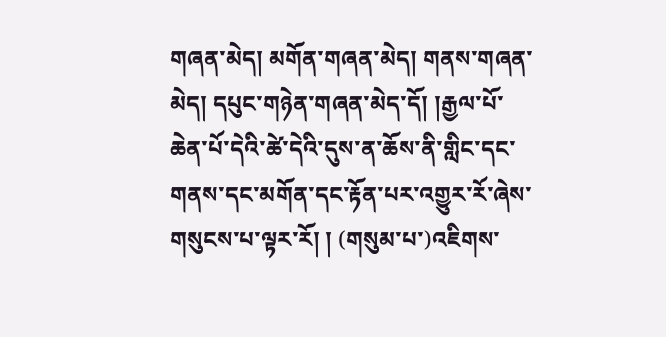གཞན་མེད། མགོན་གཞན་མེད། གནས་གཞན་མེད། དཔུང་གཉེན་གཞན་མེད་དོ། །རྒྱལ་པོ་ཆེན་པོ་དེའི་ཚེ་དེའི་དུས་ན་ཆོས་ནི་གླིང་དང་གནས་དང་མགོན་དང་རྟོན་པར་འགྱུར་རོ་ཞེས་གསུངས་པ་ལྟར་རོ། ། (གསུམ་པ་)འཇིགས་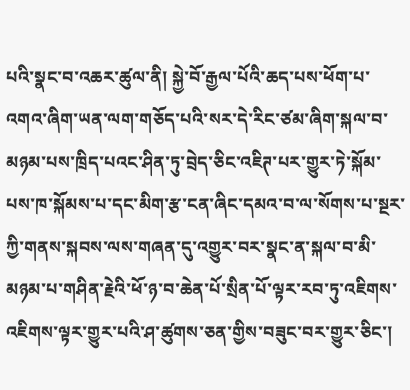པའི་སྣང་བ་འཆར་ཚུལ་ནི། སྐྱེ་བོ་རྒྱལ་པོའི་ཆད་པས་ཕོག་པ་འགའ་ཞིག་ཡན་ལག་གཅོད་པའི་སར་དེ་རིང་ཙམ་ཞིག་སྐལ་བ་མཉམ་པས་ཁྲིད་པའང་ཤིན་ཏུ་བྲེད་ཅིང་འཇིཊ་པར་གྱུར་ཏེ་སྐོམ་པས་ཁ་སྐོམས་པ་དང་མིག་རྩ་ངན་ཞིང་དམའ་བ་ལ་སོགས་པ་སྔར་ཀྱི་གནས་སྐབས་ལས་གཞན་དུ་འགྱུར་བར་སྣང་ན་སྐལ་བ་མི་མཉམ་པ་གཤིན་རྗེའི་ཕོ་ཉ་བ་ཆེན་པོ་སྲིན་པོ་ལྟར་རབ་ཏུ་འཇིགས་འཇིགས་ལྟར་གྱུར་པའི་ཤ་ཚུགས་ཅན་གྱིས་བཟུང་བར་གྱུར་ཅིང་།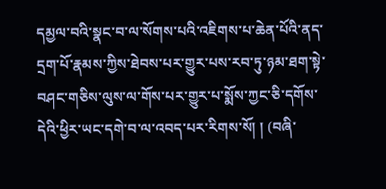དམྱལ་བའི་སྣང་བ་ལ་སོགས་པའི་འཇིགས་པ་ཆེན་པོའི་ནད་དྲག་པོ་རྣམས་ཀྱིས་ཐེབས་པར་གྱུར་པས་རབ་ཏུ་ཉམ་ཐག་སྟེ་བཤང་གཅིས་ལུས་ལ་གོས་པར་གྱུར་པ་སྨོས་ཀྱང་ཅི་དགོས་དེའི་ཕྱིར་ཡང་དགེ་བ་ལ་འབད་པར་རིགས་སོ། ། (བཞི་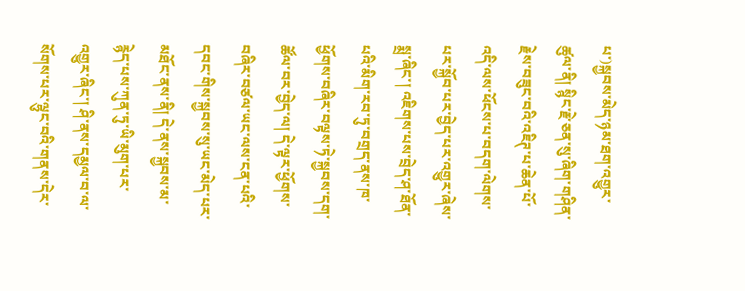པ་)སྐྱབས་མེད་ཉམ་ཐག་འགྱུར་ཚུལ་ནི། སྙིང་རྗེ་ཅན་སུ་ཞིག་གཤིན་རྗེས་བཟུང་བའི་འཇིཊ་པ་ཆེན་པོ་འདི་ལས་ཕོངས་པ་བདག་ལེགས་པར་སྐྱོབ་པར་བྱེད་པར་འགྱུར་ཞེས་སྨྲ་ཞིང་། འཇིགས་པས་བྲེད་ཤ་ཐོན་པའི་མིག་རབ་ཏུ་བགྲད་ནས་ཁ་ཕྱོགས་བཞིར་བལྟས་ཏེ་སྐྱབས་དག་ཚོལ་བར་བྱེད་ལ། དེ་ལྟར་ཕྱོགས་བཞིར་བཙལ་ཡང་ལས་ངན་པའི་དབང་གིས་སྐྱབས་སུ་ཡང་མེད་པར་མཐོང་ནས་ནི། དེ་ནས་སྐྱབས་མ་རྙེད་པས་ཀུན་ཏུ་ཡི་མུག་པར་འགྱུར་ཞིང་། ཤི་ནས་དམྱལ་བ་ལ་སོགས་པར་ལྷུང་བའི་གནས་དེར་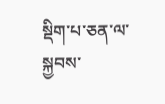སྡིག་པ་ཅན་ལ་སྐྱབས་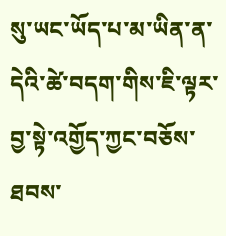སུ་ཡང་ཡོད་པ་མ་ཡིན་ན་དེའི་ཚེ་བདག་གིས་ཇི་ལྟར་བྱ་སྟེ་འགྱོད་ཀྱང་བཅོས་ཐབས་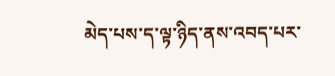མེད་པས་ད་ལྟ་ཉིད་ནས་འབད་པར་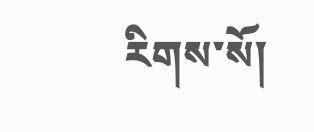རིགས་སོ།